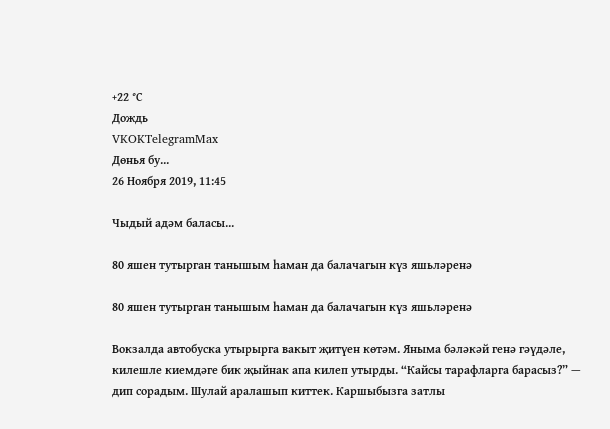+22 °С
Дождь
VKOKTelegramMax
Дөнья бу...
26 Ноября 2019, 11:45

Чыдый адәм баласы...

80 яшен тутырган танышым һаман да балачагын күз яшьләренә

80 яшен тутырган танышым һаман да балачагын күз яшьләренә

Вокзалда автобуска утырырга вакыт җитүен көтәм. Яныма бәләкәй генә гәүдәле, килешле киемдәге бик җыйнак апа килеп утырды. “Кайсы тарафларга барасыз?” — дип сорадым. Шулай аралашып киттек. Каршыбызга затлы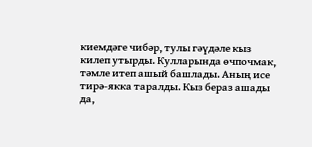киемдәге чибәр, тулы гәүдәле кыз килеп утырды. Кулларында өчпочмак, тәмле итеп ашый башлады. Аның исе тирә-якка таралды. Кыз бераз ашады да,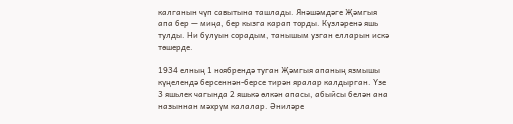калганын чүп савытына ташлады. Янәшәмдәге Җәмгыя апа бер — миңа, бер кызга карап торды. Күзләренә яшь тулды. Ни булуын сорадым, танышым узган елларын искә төшерде.

1934 елның 1 ноябрендә туган Җәмгыя апаның язмышы күңелендә берсеннән-берсе тирән яралар калдырган. Үзе 3 яшьлек чагында 2 яшькә өлкән апасы, абыйсы белән ана назыннан мәхрүм калалар. Әниләре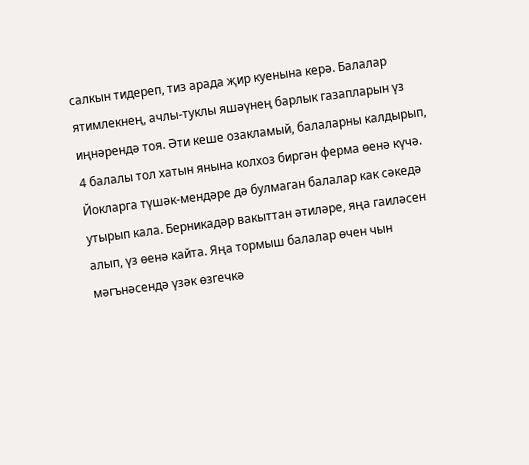салкын тидереп, тиз арада җир куенына керә. Балалар ятимлекнең, ачлы-туклы яшәүнең барлык газапларын үз иңнәрендә тоя. Әти кеше озакламый, балаларны калдырып, 4 балалы тол хатын янына колхоз биргән ферма өенә күчә. Йокларга түшәк-мендәре дә булмаган балалар как сәкедә утырып кала. Берникадәр вакыттан әтиләре, яңа гаиләсен алып, үз өенә кайта. Яңа тормыш балалар өчен чын мәгънәсендә үзәк өзгечкә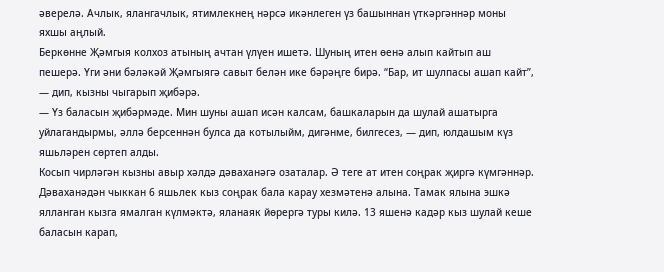әверелә. Ачлык, ялангачлык, ятимлекнең нәрсә икәнлеген үз башыннан үткәргәннәр моны яхшы аңлый.
Беркөнне Җәмгыя колхоз атының ачтан үлүен ишетә. Шуның итен өенә алып кайтып аш пешерә. Үги әни бәләкәй Җәмгыягә савыт белән ике бәрәңге бирә. “Бар, ит шулпасы ашап кайт”, — дип, кызны чыгарып җибәрә.
— Үз баласын җибәрмәде. Мин шуны ашап исән калсам, башкаларын да шулай ашатырга уйлагандырмы, әллә берсеннән булса да котылыйм, дигәнме, билгесез, — дип, юлдашым күз яшьләрен сөртеп алды.
Косып чирләгән кызны авыр хәлдә дәваханәгә озаталар. Ә теге ат итен соңрак җиргә күмгәннәр.
Дәваханәдән чыккан 6 яшьлек кыз соңрак бала карау хезмәтенә алына. Тамак ялына эшкә ялланган кызга ямалган күлмәктә, яланаяк йөрергә туры килә. 13 яшенә кадәр кыз шулай кеше баласын карап,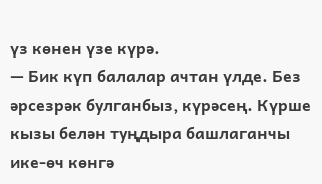үз көнен үзе күрә.
— Бик күп балалар ачтан үлде. Без әрсезрәк булганбыз, күрәсең. Күрше кызы белән туңдыра башлаганчы ике-өч көнгә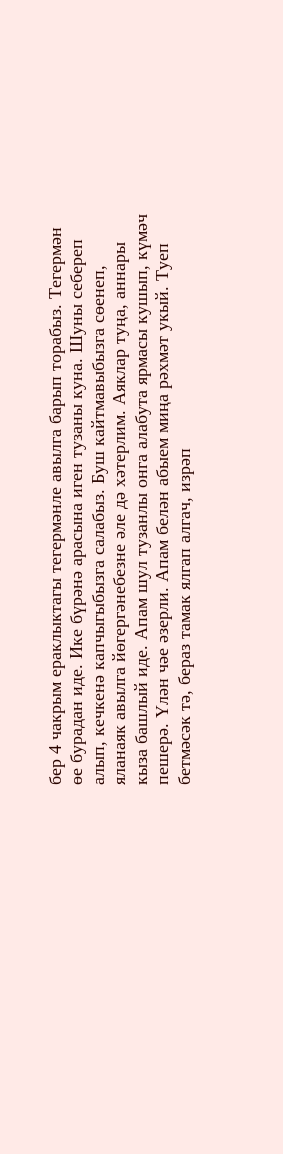бер 4 чакрым ераклыктагы тегермәнле авылга барып торабыз. Тегермән өе бурадан иде. Ике бүрәнә арасына иген тузаны куна. Шуны себереп алып, кечкенә капчыгыбызга салабыз. Буш кайтмавыбызга сөенеп, яланаяк авылга йөгергәнебезне әле дә хәтерлим. Аяклар туңа, аннары кыза башлый иде. Апам шул тузанлы онга алабута ярмасы кушып, күмәч пешерә. Үлән чәе әзерли. Апам белән абыем миңа рәхмәт укый. Туеп бетмәсәк тә, бераз тамак ялгап алгач, изрәп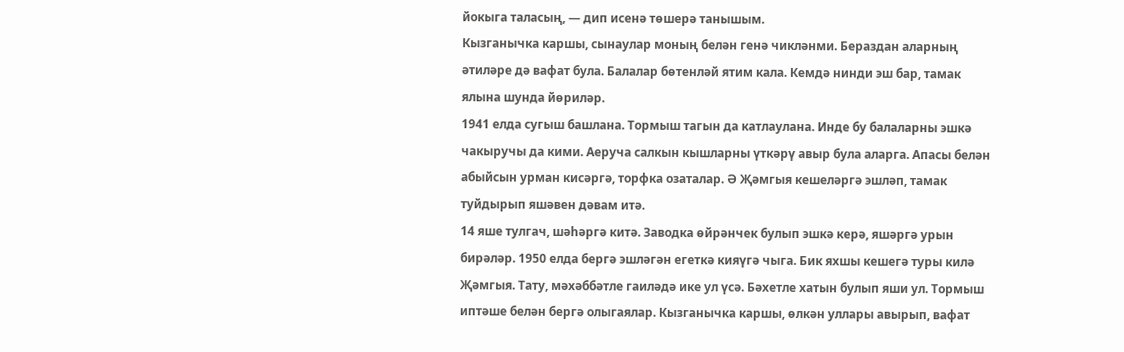йокыга таласың, — дип исенә төшерә танышым.
Кызганычка каршы, сынаулар моның белән генә чикләнми. Бераздан аларның әтиләре дә вафат була. Балалар бөтенләй ятим кала. Кемдә нинди эш бар, тамак ялына шунда йөриләр.
1941 елда сугыш башлана. Тормыш тагын да катлаулана. Инде бу балаларны эшкә чакыручы да кими. Аеруча салкын кышларны үткәрү авыр була аларга. Апасы белән абыйсын урман кисәргә, торфка озаталар. Ә Җәмгыя кешеләргә эшләп, тамак туйдырып яшәвен дәвам итә.
14 яше тулгач, шәһәргә китә. Заводка өйрәнчек булып эшкә керә, яшәргә урын бирәләр. 1950 елда бергә эшләгән егеткә кияүгә чыга. Бик яхшы кешегә туры килә Җәмгыя. Тату, мәхәббәтле гаиләдә ике ул үсә. Бәхетле хатын булып яши ул. Тормыш иптәше белән бергә олыгаялар. Кызганычка каршы, өлкән уллары авырып, вафат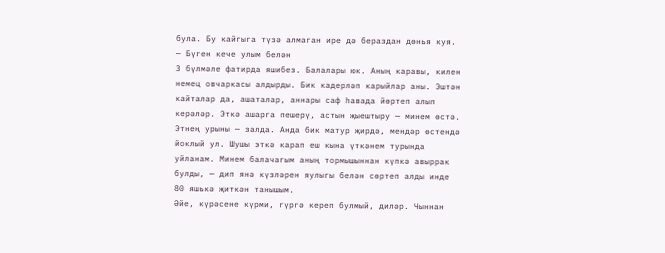була. Бу кайгыга түзә алмаган ире дә бераздан дөнья куя.
— Бүген кече улым белән
3 бүлмәле фатирда яшибез. Балалары юк. Аның каравы, килен немец овчаркасы алдырды. Бик кадерләп карыйлар аны. Эштән кайталар да, ашаталар, аннары саф һавада йөртеп алып керәләр. Эткә ашарга пешерү, астын җыештыру — минем өстә. Этнең урыны — залда. Анда бик матур җирдә, мендәр өстендә йоклый ул. Шушы эткә карап еш кына үткәнем турында уйланам. Минем балачагым аның тормышыннан күпкә авыррак булды, — дип янә күзләрен яулыгы белән сөртеп алды инде 80 яшькә җиткән танышым.
Әйе, күрәсене күрми, гүргә кереп булмый, диләр. Чыннан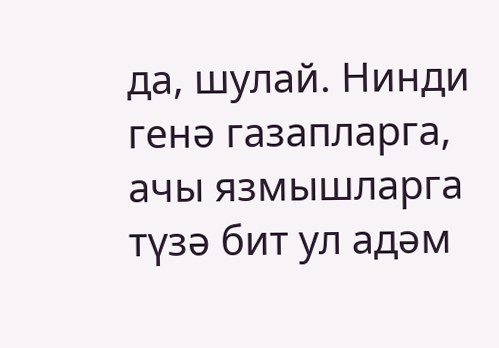да, шулай. Нинди генә газапларга, ачы язмышларга түзә бит ул адәм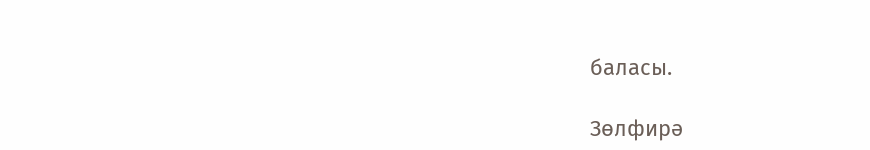баласы.

Зөлфирә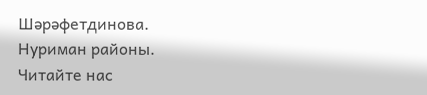Шәрәфетдинова.
Нуриман районы.
Читайте нас